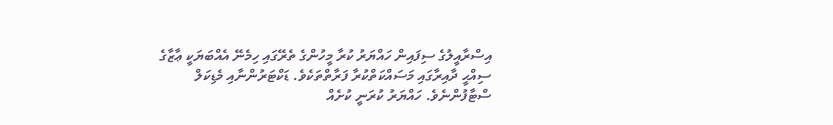އިސްރާއީލުގެ ސިފައިން ހައްޔަރު ކުރާ މީހުންގެ ތެރޭގައި ހިމެނޭ އެއްބަޔަކީ ޢާޒާގެ ސިއްޙީ ދާއިރާގައި މަސައްކަތްކުރާ ފަރާތްތަކެވެ. ޑަކްޓަރުންނާއި މެޑިކަލް ސްޓާފުންނެވެ. ހައްޔަރު ކުރަނީ ކުށެއް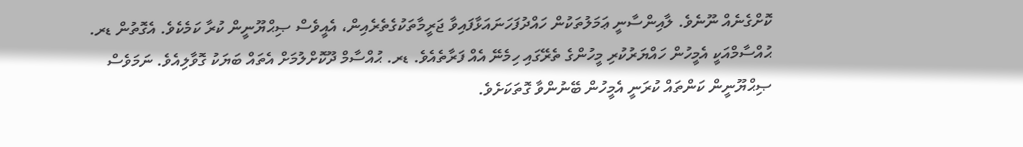ކޮށްގެނެއް ނޫނެވެ. ލާއިންސާނީ ޢަމަލުތަކުން ހައްދުފަހަނައަޅާފައިވާ ޖަރީމާތަކުގެތެރެއިން، އެއީވެސް ޞިޙްޔޫނީން ކުރާ ކަމެކެވެ. އެގޮތުން ޑރ. ޙުއްސާމްއަކީ އެމީހުން ހައްޔަރުކުރި މީހުންގެ ތެރޭގައި ހިމެނޭ އެއް ފަރާތެއެވެ. ޑރ. ޙުއްސާމް ދޫކޮށްލުމަށް އެތައް ބަޔަކު ގޮވާލިއެވެ. ނަމަވެސް ޞިޙްޔޫނީން ކަންތައް ކުރަނީ އެމީހުން ބޭނުންވާ ގޮތަކަށެވެ.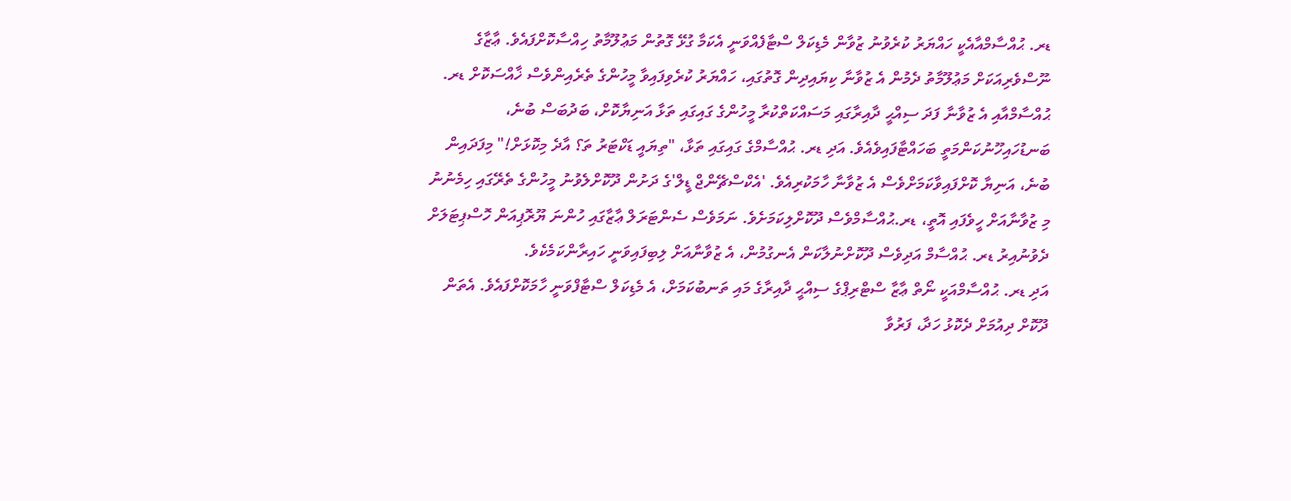ޑރ. ޙުއްސާމްއާއެކީ ހައްޔަރު ކުރެވުނު ޒުވާން މެޑިކަލް ސްޓާފެއްވަނީ އެކަމާ ގުޅޭ ގޮތުން މަޢުލޫމާތު ހިއްސާކޮށްފައެވެ. ޢާޒާގެ ނޫސްވެރިއަކަށް މަޢުލޫމާތު ދެމުން އެ ޒުވާނާ ކިޔައިދިން ގޮތުގައި، ހައްޔަރު ކުރެވިފައިވާ މީހުންގެ ތެރެއިންވެސް ޚާއްސަކޮށް ޑރ. ޙުއްސާމްއާއި އެ ޒުވާނާ ފަދަ ސިއްޙީ ދާއިރާގައި މަސައްކަތްކުރާ މީހުންގެ ގައިގައި ތަޅާ އަނިޔާކޮށް، ބަދުބަސް ބުނެ، ބަނޑުހައިހޫނުކަންމަތީ ބަހައްޓާފައިވެއެވެ. އަދި ޑރ. ޙުއްސާމްގެ ގައިގައި ތަޅާ، "ތިޔައީ ޑަކްޓަރު ތަ؟ އާދެ މިކޮޅަށް!" މިފަދައިން ބުނެ، އަނިޔާ ކޮށްފައިވާކަމަށްވެސް އެ ޒުވާނާ ހާމަކުރިއެވެ. 'އެކްސްޗޭންޖް ޑީލް'ގެ ދަށުން ދޫކޮށްލެވުނު މީހުންގެ ތެރޭގައި ހިމެނުނު މި ޒުވާނާއަށް ހީވެފައި އޮތީ، ޑރ.ޙުއްސާމްވެސް ދޫކޮށްލިކަމަށެވެ. ނަމަވެސް ސެންޓަރަލް ޢާޒާގައި ހުންނަ ޔޫރޮޕިއަން ހޮސްޕިޓަލަށް ދެވުނުއިރު ޑރ. ޙުއްސާމް އަދިވެސް ދޫކޮށްނުލާކަން އެނގުމުން، އެ ޒުވާނާއަށް ލިބިފައިވަނީ ހައިރާންކަމެކެވެ.
އަދި ޑރ. ޙުއްސާމްއަކީ ނޯތް ޢާޒާ ސްޓްރިޕްގެ ސިއްޙީ ދާއިރާގެ މައި ތަނބުކަމަށް، އެ މެޑިކަލް ސްޓާފްވަނީ ހާމަކޮށްފައެވެ. އެތަން ދޫކޮށް ދިއުމަށް ދެކޮޅު ހަދާ، ފަރުވާ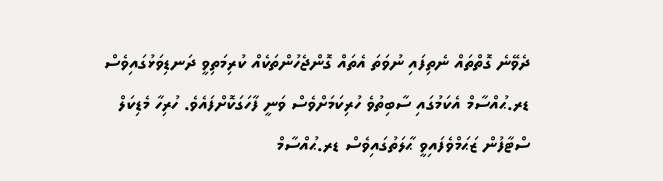ދެވޭނެ ގޮތްތައް ނެތިފައި ނުވަތަ އެތައް ގޮންޖެހުންތަކެއް ކުރިމަތިވީ ދަނޑިވަޅުގައިވެސް ޑރ.ޙުއްސާމް އެކަމުގައި ސާބިތުވެ ހުރިކަމަށްވެސް ވަނީ ފާހަގަކޮށްފައެވެ. ހުރިހާ މެޑިކަލް ސްޓާފުން ޒަޙަމްވެފައިވީ ޙާލަތުގައިވެސް ޑރ.ޙުއްސާމް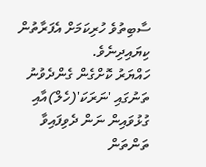ސާބިތުވެ ހުރިކަމަށް އެފަރާތުން ކިޔައިދިނެވެ.
ހައްޔަރު ކޮށްގެން ގެންދެވުނު ތަނުގައި 'ނަރަކަ'(ހެލް)އާއި ގުޅުވައިން ނަން ދެވިފައިވާ ތަންތަން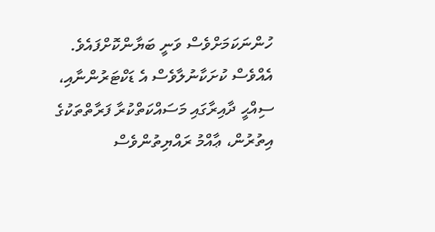ހުންނަކަމަށްވެސް ވަނީ ބަޔާންކޮށްފައެވެ.
އެއްވެސް ކުށަކާނުލާވެސް އެ ޑަކްޓަރުންނާއި، ސިއްޙީ ދާއިރާގައި މަސައްކަތްކުރާ ފަރާތްތަކުގެ އިތުރުން، ޢާއްމު ރައްޔިތުންވެސް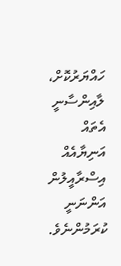ހައްޔަރުކޮށް، ލާއިންސާނީ އެތައް އަނިޔާއެއް އިސްރާއީލުން އަންނަނީ ކުރަމުންނެވެ.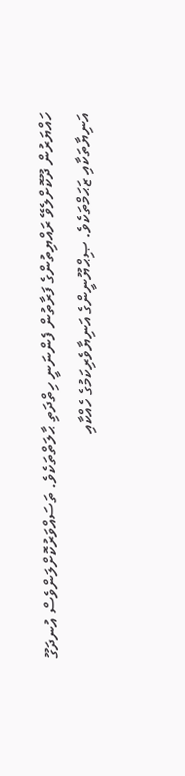ހައްޔަރުން ދޫކޮށްލެވޭ ރައްޔިތުންގެ ފަރާތުން ފެންނަނީ ހިތްދަތި ޙާލަތްތަކެވެ. ތަސައްވަރުކޮށްލަންވެސް އުނދަގޫ އަނިޔާތަކާއި ޒަޙަމްތަކެވެ. ޞިޙްޔޫނީންގެ އަނިޔާވެރިކަމުގެ ހެއްކާއި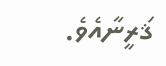ޤަރީނާއެވެ.